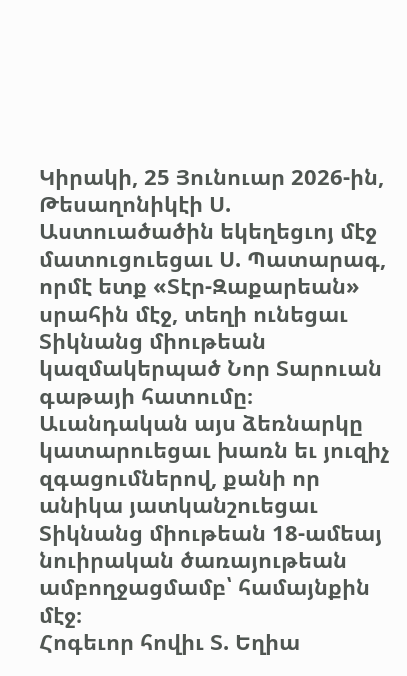Կիրակի, 25 Յունուար 2026-ին, Թեսաղոնիկէի Ս. Աստուածածին եկեղեցւոյ մէջ մատուցուեցաւ Ս. Պատարագ, որմէ ետք «Տէր-Զաքարեան» սրահին մէջ, տեղի ունեցաւ Տիկնանց միութեան կազմակերպած Նոր Տարուան գաթայի հատումը։
Աւանդական այս ձեռնարկը կատարուեցաւ խառն եւ յուզիչ զգացումներով, քանի որ անիկա յատկանշուեցաւ Տիկնանց միութեան 18-ամեայ նուիրական ծառայութեան ամբողջացմամբ՝ համայնքին մէջ։
Հոգեւոր հովիւ Տ. Եղիա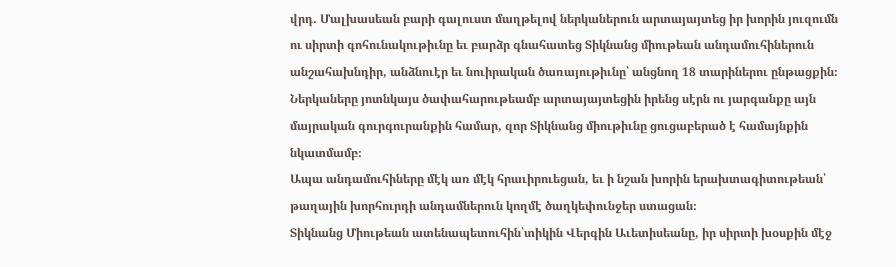վրդ. Մալխասեան բարի գալուստ մաղթելով ներկաներուն արտայայտեց իր խորին յուզումն ու սիրտի գոհունակութիւնը եւ բարձր գնահատեց Տիկնանց միութեան անդամուհիներուն անշահախնդիր, անձնուէր եւ նուիրական ծառայութիւնը՝ անցնող 18 տարիներու ընթացքին։ Ներկաները յոտնկայս ծափահարութեամբ արտայայտեցին իրենց սէրն ու յարգանքը այն մայրական գուրգուրանքին համար, զոր Տիկնանց միութիւնը ցուցաբերած է համայնքին նկատմամբ։
Ապա անդամուհիները մէկ առ մէկ հրաւիրուեցան, եւ ի նշան խորին երախտագիտութեան՝ թաղային խորհուրդի անդամներուն կողմէ ծաղկեփունջեր ստացան։
Տիկնանց Միութեան ատենապետուհին՝տիկին Վերգին Աւետիսեանը, իր սիրտի խօսքին մէջ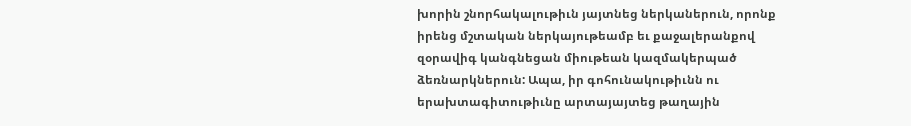խորին շնորհակալութիւն յայտնեց ներկաներուն, որոնք իրենց մշտական ներկայութեամբ եւ քաջալերանքով զօրավիգ կանգնեցան միութեան կազմակերպած ձեռնարկներուն: Ապա, իր գոհունակութիւնն ու երախտագիտութիւնը արտայայտեց թաղային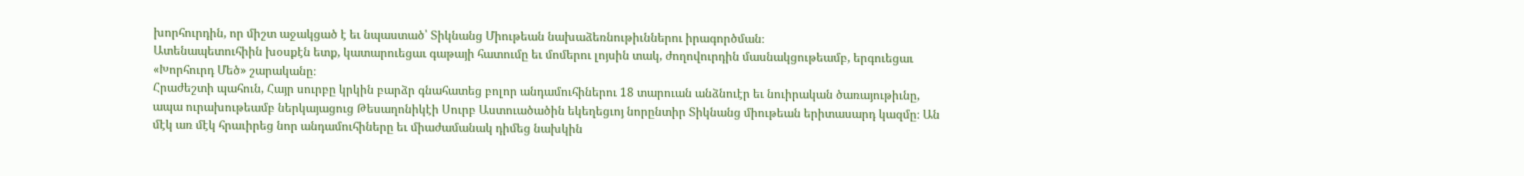խորհուրդին, որ միշտ աջակցած է եւ նպաստած՝ Տիկնանց Միութեան նախաձեռնութիւններու իրագործման։
Ատենապետուհիին խօսքէն ետք, կատարուեցաւ գաթայի հատումը եւ մոմերու լոյսին տակ, ժողովուրդին մասնակցութեամբ, երգուեցաւ «Խորհուրդ Մեծ» շարականը։
Հրաժեշտի պահուն, Հայր սուրբը կրկին բարձր գնահատեց բոլոր անդամուհիներու 18 տարուան անձնուէր եւ նուիրական ծառայութիւնը, ապա ուրախութեամբ ներկայացուց Թեսաղոնիկէի Սուրբ Աստուածածին եկեղեցւոյ նորընտիր Տիկնանց միութեան երիտասարդ կազմը։ Ան մէկ առ մէկ հրաւիրեց նոր անդամուհիները եւ միաժամանակ դիմեց նախկին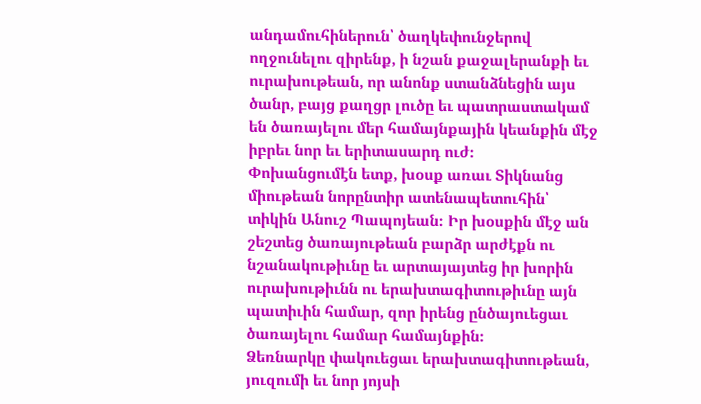անդամուհիներուն՝ ծաղկեփունջերով ողջունելու զիրենք, ի նշան քաջալերանքի եւ ուրախութեան, որ անոնք ստանձնեցին այս ծանր, բայց քաղցր լուծը եւ պատրաստակամ են ծառայելու մեր համայնքային կեանքին մէջ իբրեւ նոր եւ երիտասարդ ուժ։
Փոխանցումէն ետք, խօսք առաւ Տիկնանց միութեան նորընտիր ատենապետուհին՝ տիկին Անուշ Պապոյեան։ Իր խօսքին մէջ ան շեշտեց ծառայութեան բարձր արժէքն ու նշանակութիւնը եւ արտայայտեց իր խորին ուրախութիւնն ու երախտագիտութիւնը այն պատիւին համար, զոր իրենց ընծայուեցաւ ծառայելու համար համայնքին։
Ձեռնարկը փակուեցաւ երախտագիտութեան, յուզումի եւ նոր յոյսի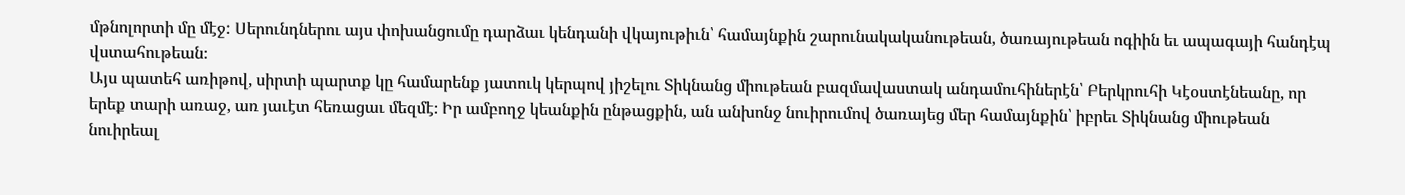մթնոլորտի մը մէջ: Սերունդներու այս փոխանցումը դարձաւ կենդանի վկայութիւն՝ համայնքին շարունակականութեան, ծառայութեան ոգիին եւ ապագայի հանդէպ վստահութեան։
Այս պատեհ առիթով, սիրտի պարտք կը համարենք յատուկ կերպով յիշելու Տիկնանց միութեան բազմավաստակ անդամուհիներէն՝ Բերկրուհի Կէօստէնեանը, որ երեք տարի առաջ, առ յաւէտ հեռացաւ մեզմէ։ Իր ամբողջ կեանքին ընթացքին, ան անխոնջ նուիրումով ծառայեց մեր համայնքին՝ իբրեւ Տիկնանց միութեան նուիրեալ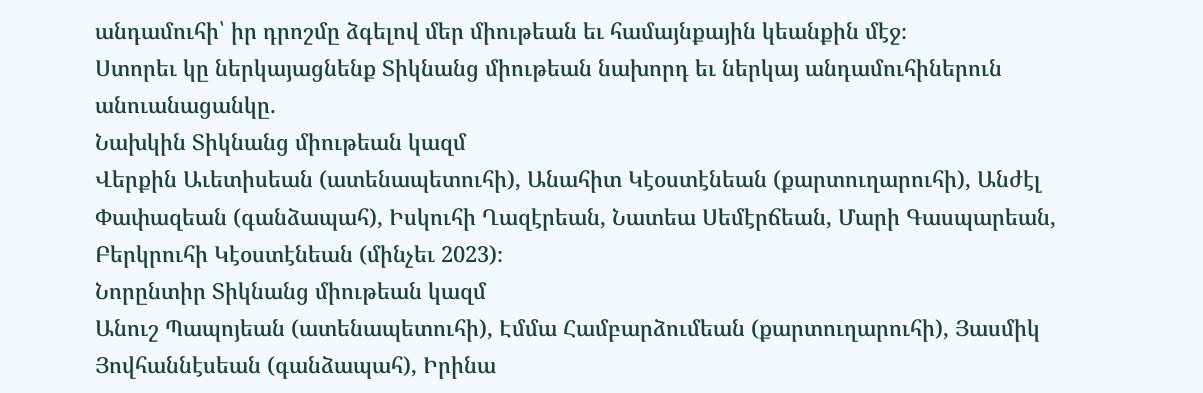անդամուհի՝ իր դրոշմը ձգելով մեր միութեան եւ համայնքային կեանքին մէջ։
Ստորեւ կը ներկայացնենք Տիկնանց միութեան նախորդ եւ ներկայ անդամուհիներուն անուանացանկը.
Նախկին Տիկնանց միութեան կազմ
Վերքին Աւետիսեան (ատենապետուհի), Անահիտ Կէօստէնեան (քարտուղարուհի), Անժէլ Փափազեան (գանձապահ), Իսկուհի Ղազէրեան, Նատեա Սեմէրճեան, Մարի Գասպարեան, Բերկրուհի Կէօստէնեան (մինչեւ 2023)։
Նորընտիր Տիկնանց միութեան կազմ
Անուշ Պապոյեան (ատենապետուհի), Էմմա Համբարձումեան (քարտուղարուհի), Յասմիկ Յովհաննէսեան (գանձապահ), Իրինա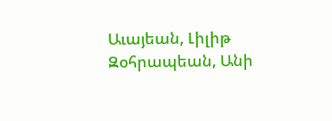Աւայեան, Լիլիթ Զօհրապեան, Անի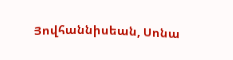Յովհաննիսեան, Սոնա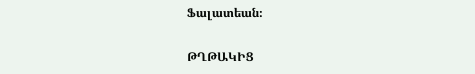Ֆալատեան։

ԹՂԹԱԿԻՑ